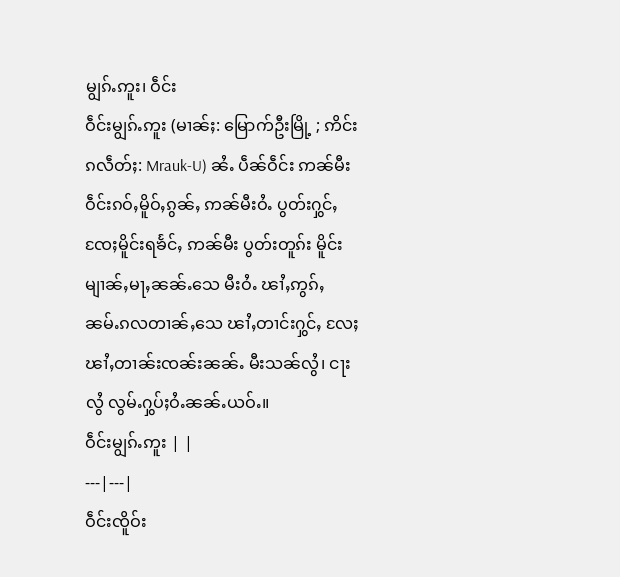မျွၵ်ႉဢူး၊ ဝဵင်း
ဝဵင်းမျွၵ်ႉဢူး (မၢၼ်ႈ: မြောက်ဦးမြို့ ; ဢိင်းၵလဵတ်ႈ: Mrauk-U) ၼႆႉ ပဵၼ်ဝဵင်း ဢၼ်မီး ဝဵင်းၵဝ်ႇမိူဝ်ႇၵွၼ်ႇ ဢၼ်မီးဝႆႉ ပွတ်းႁွင်ႇ ၸႄႈမိူင်းရၶႅင်ႇ ဢၼ်မီး ပွတ်းတူၵ်း မိူင်းမျၢၼ်ႇမႃႇၼၼ်ႉသေ မီးဝႆႉ ၽၢႆႇဢွၵ်ႇ ၼမ်ႉၵလတၢၼ်ႇသေ ၽၢႆႇတၢင်းႁွင်ႇ လႄႈ ၽၢႆႇတၢၼ်းၸၼ်းၼၼ်ႉ မီးသၼ်လွႆ၊ ငႃးလွႆ လွမ်ႉႁွပ်ႈဝႆႉၼၼ်ႉယဝ်ႉ။
ဝဵင်းမျွၵ်ႉဢူး | |
---|---|
ဝဵင်းၸိူဝ်း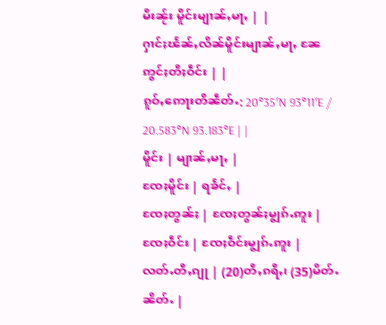မီးၼႂ်း မိူင်းမျၢၼ်ႇမႃႇ | |
ႁၢင်ႈၽႅၼ်ႇလိၼ်မိူင်းမျၢၼ်ႇမႃႇ ၼႄဢွင်ႈတီႈဝဵင်း | |
ၵူဝ်ႇဢေႃးတိၼဵတ်ႉ: 20°35′N 93°11′E / 20.583°N 93.183°E | |
မိူင်း | မျၢၼ်ႇမႃႇ |
ၸႄႈမိူင်း | ရၶႅင်ႇ |
ၸႄႈတွၼ်ႈ | ၸႄႈတွၼ်ႈမျွၵ်ႉဢူး |
ၸႄႈဝဵင်း | ၸႄႈဝဵင်းမျွၵ်ႉဢူး |
လတ်ႉတီႇၵျု | (20)တီႇၵရီႇ၊ (35)မိတ်ႉၼိတ်ႉ |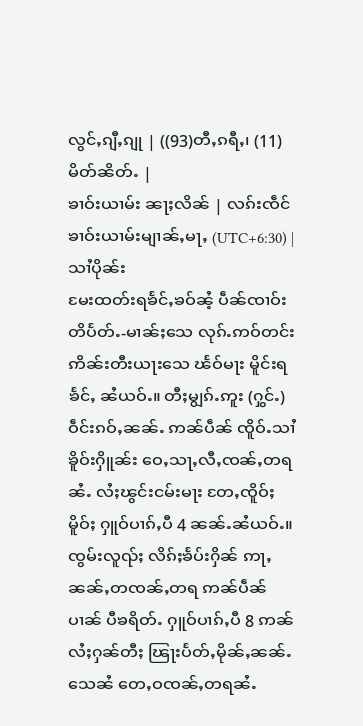လွင်ႇၵျီႇၵျု | ((93)တီႇၵရီႇ၊ (11)မိတ်ၼိတ်ႉ |
ၶၢဝ်းယၢမ်း ၼႃႈလိၼ် | လၵ်းၸဵင်ၶၢဝ်းယၢမ်းမျၢၼ်ႇမႃႇ (UTC+6:30) |
သၢႆပိုၼ်း
မႄးထတ်းရၶႅင်ႇၶဝ်ၼႆ့ ပဵၼ်ၸၢဝ်း တိပႅတ်ႉ-မၢၼ်ႈသေ လုၵ်ႉဢဝ်တင်းဢိၼ်းတီးယႃးသေ ၽႅဝ်မႃး မိူင်းရၶႅင်ႇ ၼႆယဝ်ႉ။ တီႈမျွၵ်ႉဢူး (ႁွင်ႉ) ဝဵင်းၵဝ်ႇၼၼ်ႉ ဢၼ်ပဵၼ် ၸိူဝ်ႉသၢႆၶိူဝ်းႁိူၼ်း ဝေႇသႃႇလီႇၸၼ်ႇတရ ၼႆႉ လႆႈၽွင်းငမ်းမႃး တႄႇၸိူဝ်ႈမိူဝ်ႈ ႁူဝ်ပၢၵ်ႇပီ 4 ၼၼ်ႉၼႆယဝ်ႉ။ ၸွမ်းလူၺ်ႈ လိၵ်ႈၶႅပ်းႁိၼ် ဢႃႇၼၼ်ႇတၸၼ်ႇတရ ဢၼ်ပဵၼ် ပၢၼ် ပီၶရိတ်ႉ ႁူဝ်ပၢၵ်ႇပီ 8 ဢၼ်လႆႈႁၼ်တီႈ ၽြႃးပႅတ်ႇမိုၼ်ႇၼၼ်ႉသေၼႆ တေႇဝၸၼ်ႇတရၼႆႉ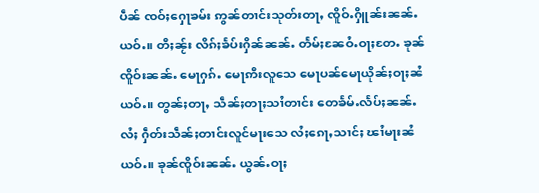ပဵၼ် ၸဝ်ႈႁေႃၶမ်း ဢွၼ်တၢင်းသုတ်းတႃႇ ၸိူဝ်ႉႁိူၼ်းၼၼ်ႉယဝ်ႉ။ တီႈၼႂ်း လိၵ်ႈၶႅပ်းႁိၼ်ၼၼ်ႉ တႅမ်ႈၼႄဝႆႉဝႃႈတႄႉ ၶုၼ်ၸိူဝ်းၼၼ်ႉ မေႃႁၵ်ႉ မေႃဢီးလူသေ မေႃပၼ်မေႃယိုၼ်ႈဝႃႈၼႆယဝ်ႉ။ တွၼ်ႈတႃႇ သဵၼ်ႈတႃႈသၢႆတၢင်း တေၶႅမ်ႉလႅပ်ႈၼၼ်ႉ လႆႈ ႁဵတ်းသဵၼ်ႈတၢင်းလူင်မႃးသေ လႆႈၵေႃႇသၢင်ႈ ၽၢႆမႃးၼႆယဝ်ႉ။ ၶုၼ်ၸိူဝ်းၼၼ်ႉ ယွၼ်ႉဝႃႈ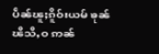ပဵၼ်ၽူႈၵိူဝ်းယမ် ၶုၼ်ၽီသီႇဝ ဢၼ်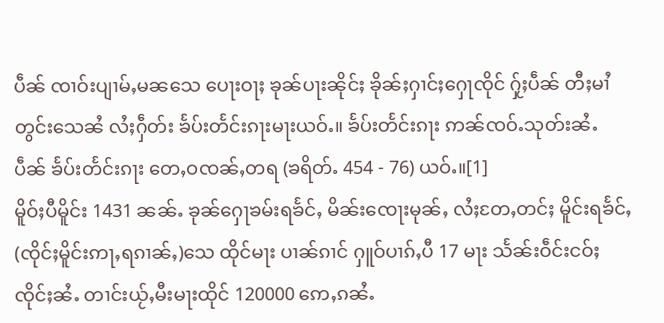ပဵၼ် ၸၢဝ်းပျၢမ်ႇမၼသေ ပေႃးဝႃႈ ၶုၼ်ပႃးၼိုင်ႈ ၶိုၼ်ႈႁၢင်ႈႁေႃၸိုင် ႁႂ်ႈပဵၼ် တီႈမၢႆတွင်းသေၼႆ လႆႈႁဵတ်း ၶႅပ်းတႅင်းၵႃးမႃးယဝ်ႉ။ ၶႅပ်းတႅင်းၵႃး ဢၼ်ၸဝ်ႉသုတ်းၼႆႉ ပဵၼ် ၶႅပ်းတႅင်းၵႃး တေႇဝၸၼ်ႇတရ (ၶရိတ်ႉ 454 - 76) ယဝ်ႉ။[1]
မိူဝ်ႈပီမိူင်း 1431 ၼၼ်ႉ ၶုၼ်ႁေႃၶမ်းရၶႅင်ႇ မိၼ်းၸေႃးမုၼ်ႇ လႆႈတႄႇတင်ႈ မိူင်းရၶႅင်ႇ (ၸိုင်ႈမိူင်းဢႃႇရၵၢၼ်ႇ)သေ ထိုင်မႃး ပၢၼ်ၵၢင် ႁူဝ်ပၢၵ်ႇပီ 17 မႃး သႅၼ်းဝဵင်းငဝ်ႈၸိုင်ႈၼႆႉ တၢင်းယႂ်ႇမီးမႃးထိုင် 120000 ဢေႇၵၼႆႉ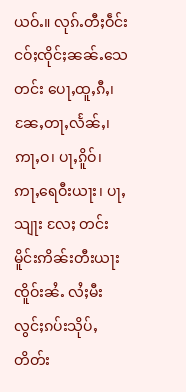ယဝ်ႉ။ လုၵ်ႉတီႈဝဵင်းငဝ်ႈၸိုင်ႈၼၼ်ႉသေ တင်း ပေႃႇထူႇၵီႇ၊ ၼႄႇတႃႇလႅၼ်ႇ၊ ဢႃႇဝ၊ ပႃႇၵိူဝ်၊ ဢႃႇရေဝီးယႃး၊ ပႃႇသျႃး လႄႈ တင်း မိူင်းဢိၼ်းတီးယႃး ၸိူဝ်းၼႆႉ လႆႈမီး လွင်ႈၵပ်းသိုပ်ႇတိတ်း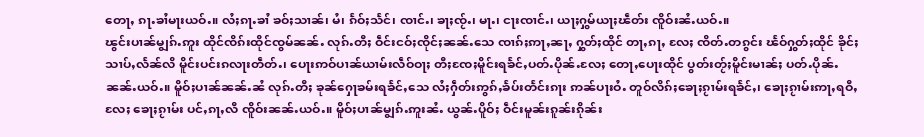တေႃႇ ၵႃႉၶၢႆမႃးယဝ်ႉ။ လႆႈၵႃႉၶၢႆ ၶဝ်ႈသၢၼ်၊ မႆ၊ ၵႅဝ်ႈသႅင်၊ ၸၢင်ႉ၊ ၶႃႈၸႂ်ႉ၊ မႃႉ၊ ငႃးၸၢင်ႉ၊ ယႃႈႁွမ်ယႃႈၽဵတ်း ၸိူဝ်းၼႆႉယဝ်ႉ။
ၽွင်းပၢၼ်မျွၵ်ႉဢူး ထိုင်ၸိၵ်းထိုင်ၸွမ်ၼၼ်ႉ လုၵ်ႉတီႈ ဝဵင်းငဝ်ႈၸိုင်ႈၼၼ်ႉသေ ၸၢၵ်ႈဢႃႇၼႃႇ ႁွတ်ႈထိုင် တႃႇၵႃႇ လႄႈ ၸိတ်ႉတၵွင်း ၽႅဝ်ႁွတ်ႈထိုင် ၶိုင်ႈ သၢပ်ႇလႅၼ်လိ မိူင်းပင်းၵလႃးတဵတ်ႉ၊ ပေႃးဢဝ်ပၢၼ်ယၢမ်းလဵဝ်ဝႃႈ တီႈၸႄႈမိူင်းရၶႅင်ႇပတ်ႉပိုၼ်ႉလႄႈ တေႃႇပေႃးထိုင် ပွတ်းတႂ်ႈမိူင်းမၢၼ်ႈ ပတ်ႉပိုၼ်ႉၼၼ်ႉယဝ်ႉ။ မိူဝ်ႈပၢၼ်ၼၼ်ႉၼႆ လုၵ်ႉတီႈ ၶုၼ်ႁေႃၶမ်းရၶႅင်ႇသေ လႆႈႁဵတ်းဢွၵ်ႇၶႅပ်းတႅင်းၵႃး ဢၼ်ပႃးဝႆႉ တူဝ်လိၵ်ႈၶေႃႈၵႂၢမ်းရၶႅင်ႇ၊ ၶေႃႈၵႂၢမ်းဢႃႇရဝီႇ လႄႈ ၶေႃႈၵႂၢမ်း ပင်ႇၵႃႇလီ ၸိူဝ်းၼၼ်ႉယဝ်ႉ။ မိူဝ်ႈပၢၼ်မျွၵ်ႉဢူးၼႆႉ ယွၼ်ႉပိူဝ်ႈ ဝဵင်းမူၼ်းၵူၼ်းၵိုၼ်း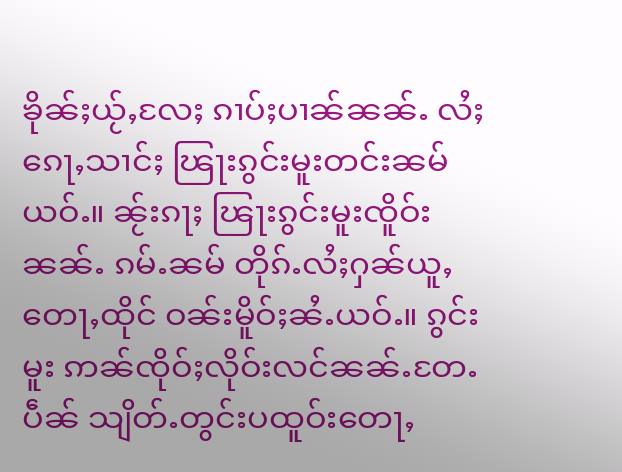ၶိုၼ်ႈယႂ်ႇလႄႈ ၵၢပ်ႈပၢၼ်ၼၼ်ႉ လႆႈၵေႃႇသၢင်ႈ ၽြႃးၵွင်းမူးတင်းၼမ်ယဝ်ႉ။ ၼႂ်းၵႃႈ ၽြႃးၵွင်းမူးၸိူဝ်းၼၼ်ႉ ၵမ်ႉၼမ် တိုၵ်ႉလႆႈႁၼ်ယူႇ တေႃႇထိုင် ဝၼ်းမိူဝ်ႈၼႆႉယဝ်ႉ။ ၵွင်းမူး ဢၼ်ၸိုဝ်ႈလိုဝ်းလင်ၼၼ်ႉတႄႉ ပဵၼ် သျိတ်ႉတွင်းပထူဝ်းတေႃႇ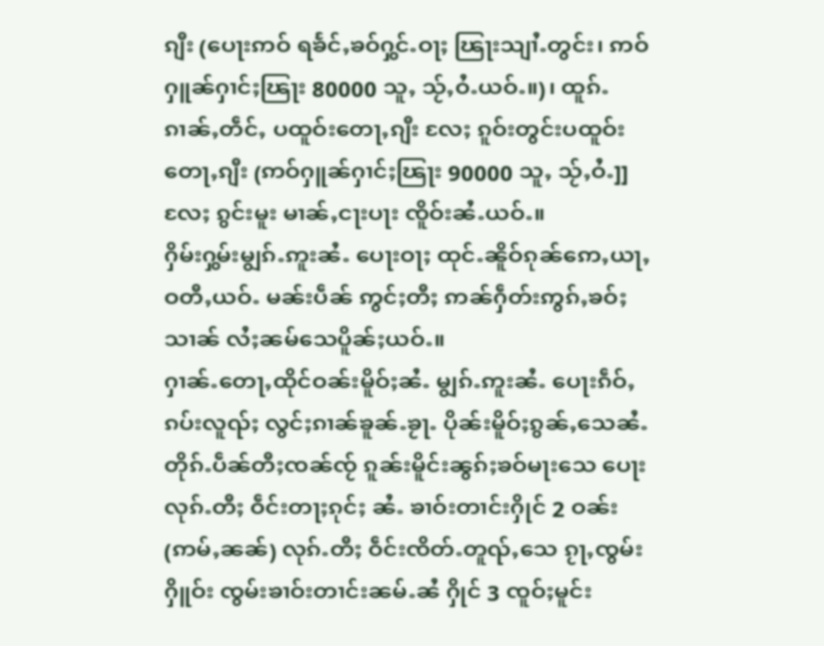ၵျီး (ပေႃးဢဝ် ရၶႅင်ႇၶဝ်ႁွင်ႉဝႃႈ ၽြႃးသျၢႆႉတွင်း၊ ဢဝ် ႁူၼ်ႁၢင်ႈၽြႃး 80000 သူႇ သႂ်ႇဝႆႉယဝ်ႉ။)၊ ထူၵ်ႉၵၢၼ်ႇတဵင်ႇ ပထူဝ်းတေႃႇၵျီး လႄႈ ၵူဝ်းတွင်းပထူဝ်းတေႃႇၵျီး (ဢဝ်ႁူၼ်ႁၢင်ႈၽြႃး 90000 သူႇ သႂ်ႇဝႆႉ]] လႄႈ ၵွင်းမူး မၢၼ်ႇငႃးပႃး ၸိူဝ်းၼႆႉယဝ်ႉ။
ႁိမ်းႁွမ်းမျွၵ်ႉဢူးၼႆႉ ပေႃးဝႃႈ ထုင်ႉၼိူဝ်ၵုၼ်ဢေႇယႃႇဝတီႇယဝ်ႉ မၼ်းပဵၼ် ဢွင်ႈတီႈ ဢၼ်ႁဵတ်းဢွၵ်ႇၶဝ်ႈသၢၼ် လႆႈၼမ်သေပိူၼ်ႈယဝ်ႉ။
ႁၢၼ်ႉတေႃႇထိုင်ဝၼ်းမိူဝ်ႈၼႆႉ မျွၵ်ႉဢူးၼႆႉ ပေႃးၵဵဝ်ႇၵပ်းလူၺ်ႈ လွင်ႈၵၢၼ်ၶူၼ်ႉၶႂႃႉ ပိုၼ်းမိူဝ်ႈၵွၼ်ႇသေၼႆႉ တိုၵ်ႉပဵၼ်တီႈၸၼ်ၸႂ် ၵူၼ်းမိူင်းၼွၵ်ႈၶဝ်မႃးသေ ပေႃးလုၵ်ႉတီႈ ဝဵင်းတႃႈၵုင်ႈ ၼႆႉ ၶၢဝ်းတၢင်းႁိုင် 2 ဝၼ်း (ဢမ်ႇၼၼ်) လုၵ်ႉတီႈ ဝဵင်းၸိတ်ႉတူၺ်ႇသေ ၵႂႃႇၸွမ်းႁိူဝ်း ၸွမ်းၶၢဝ်းတၢင်းၼမ်ႉၼႆ ႁိုင် 3 ၸူဝ်ႈမူင်း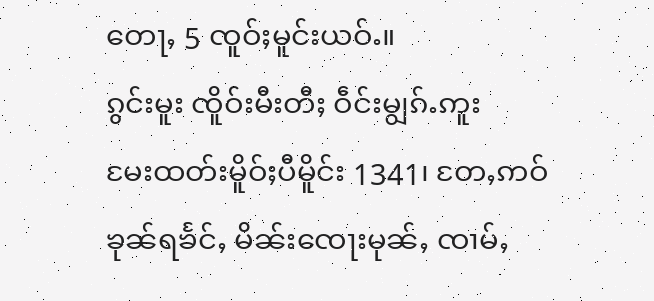တေႃႇ 5 ၸူဝ်ႈမူင်းယဝ်ႉ။
ၵွင်းမူး ၸိူဝ်းမီးတီႈ ဝဵင်းမျွၵ်ႉဢူး
မႄးထတ်းမိူဝ်ႈပီမိူင်း 1341၊ တႄႇဢဝ် ၶုၼ်ရၶႅင်ႇ မိၼ်းၸေႃးမုၼ်ႇ ၸၢမ်ႇ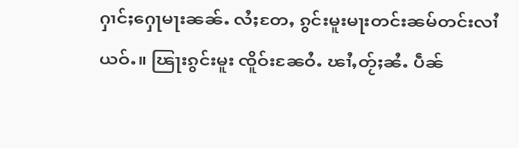ႁၢင်ႈႁေႃမႃးၼၼ်ႉ လႆႈတႄႇ ၵွင်းမူးမႃးတင်းၼမ်တင်းလၢႆယဝ်ႉ။ ၽြႃးၵွင်းမူး ၸိူဝ်းၼႄဝႆႉ ၽၢႆႇတႂ်ႈၼႆႉ ပဵၼ်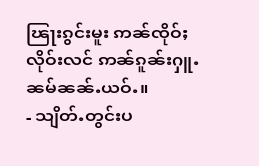ၽြႃးၵွင်းမူး ဢၼ်ၸိုဝ်ႈလိုဝ်းလင် ဢၼ်ၵူၼ်းႁူႉၼမ်ၼၼ်ႉယဝ်ႉ။
- သျိတ်ႉတွင်းပ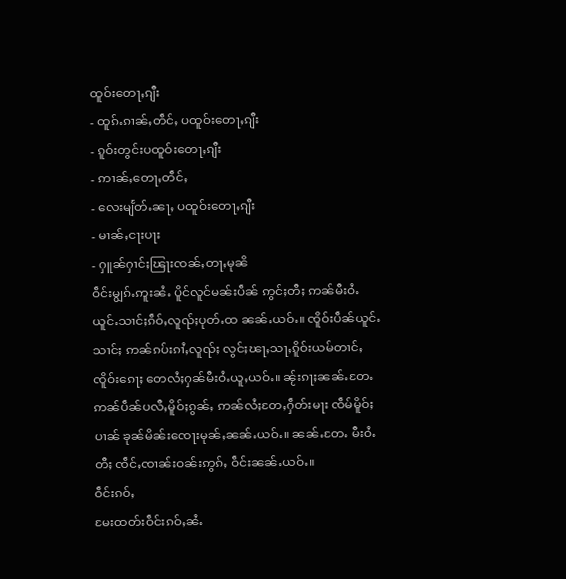ထူဝ်းတေႃႇၵျီး
- ထူၵ်ႉၵၢၼ်ႇတဵင်ႇ ပထူဝ်းတေႃႇၵျီး
- ၵူဝ်းတွင်းပထူဝ်းတေႃႇၵျီး
- ဢၢၼ်ႇတေႃႇတဵင်ႇ
- လေးမျႅတ်ႉၼႃႇ ပထူဝ်းတေႃႇၵျီး
- မၢၼ်ႇငႃးပႃး
- ႁူၼ်ႁၢင်ႈၽြႃးၸၼ်ႇတႃႇမုၼိ
ဝဵင်းမျွၵ်ႉဢူးၼႆႉ ပိူင်လူင်မၼ်းပဵၼ် ဢွင်ႈတီႈ ဢၼ်မီးဝႆႉ ယူင်ႉသၢင်ႈၵဵဝ်ႇလူၺ်ႈပုတ်ႉထ ၼၼ်ႉယဝ်ႉ။ ၸိူဝ်းပဵၼ်ယူင်ႉသၢင်ႈ ဢၼ်ၵပ်းၵၢႆႇလူၺ်ႈ လွင်ႈၽႃႇသႃႇၵိူဝ်းယမ်တၢင်ႇၸိူဝ်းၵေႃႈ တေလႆႈႁၼ်မီးဝႆႉယူႇယဝ်ႉ။ ၼႂ်းၵႃႈၼၼ်ႉတႄႉ ဢၼ်ပဵၼ်ပလီႇမိူဝ်ႈၵွၼ်ႇ ဢၼ်လႆႈတႄႇႁဵတ်းမႃး ၸဵမ်မိူဝ်ႈပၢၼ် ၶုၼ်မိၼ်းၸေႃးမုၼ်ႇၼၼ်ႉယဝ်ႉ။ ၼၼ်ႉတႄႉ မီးဝႆႉ တီႈ ၸဵင်ႇၸၢၼ်းဝၼ်းဢွၵ်ႇ ဝဵင်းၼၼ်ႉယဝ်ႉ။
ဝဵင်းၵဝ်ႇ
မႄးထတ်းဝဵင်းၵဝ်ႇၼႆႉ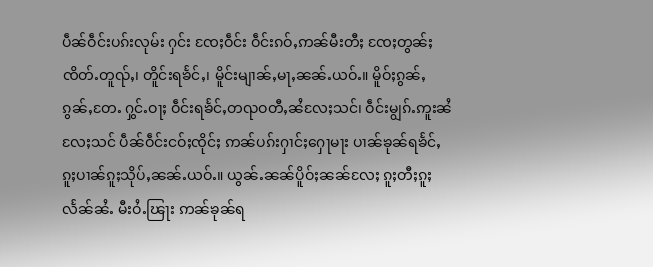ပဵၼ်ဝဵင်းပၵ်းလုမ်း ႁင်း ၸႄႈဝဵင်း ဝဵင်းၵဝ်ႇဢၼ်မီးတီႈ ၸႄႈတွၼ်ႈၸိတ်ႉတူၺ်ႇ၊ တိူင်းရၶႅင်ႇ၊ မိူင်းမျၢၼ်ႇမႃႇၼၼ်ႉယဝ်ႉ။ မိူဝ်ႈၵွၼ်ႇၵွၼ်ႇတႄႉ ႁွင်ႉဝႃႈ ဝဵင်းရၶႅင်ႇတၺဝတီႇၼႆလႄႈသင်၊ ဝဵင်းမျွၵ်ႉဢူးၼႆလႄႈသင် ပဵၼ်ဝဵင်းငဝ်ႈၸိုင်ႈ ဢၼ်ပၵ်းႁၢင်ႈႁေႃမႃး ပၢၼ်ၶုၼ်ရၶႅင်ႇ ၵူႈပၢၼ်ၵူႈသိုပ်ႇၼၼ်ႉယဝ်ႉ။ ယွၼ်ႉၼၼ်ပိူဝ်ႈၼၼ်လႄႈ ၵူႈတီႈၵူႈလႅၼ်ၼႆႉ မီးဝႆႉၽြႃး ဢၼ်ၶုၼ်ရ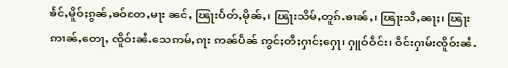ၶႅင်ႇမိူဝ်ႈၵွၼ်ႇၶဝ်တႄႇမႃး ၼင်ႇ ၽြႃးပႅတ်ႇမိုၼ်ႇ၊ ၽြႃးသိမ်ႇတူၵ်ႉၶၢၼ်ႇ၊ ၽြႃးသီႇၼႃႈ၊ ၽြႃးဢၢၼ်ႇတေႃႇ ၸိူဝ်းၼႆႉသေဢမ်ႇၵႃး ဢၼ်ပဵၼ် ဢွင်ႈတီႈႁၢင်ႈႁေႃ၊ ႁူဝ်ဝဵင်း၊ ဝဵင်းႁၢမ်းၸိူဝ်းၼႆႉ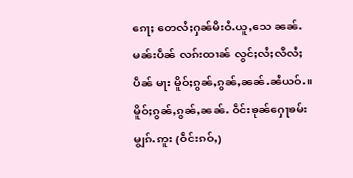ၵေႃႈ တေလႆႈႁၼ်မီးဝႆႉယူႇသေ ၼၼ်ႉ မၼ်းပဵၼ် လၵ်းထၢၼ် လွင်ႈလႆႈလီလႆႈပဵၼ် မႃး မိူဝ်ႈၵွၼ်ႇၵွၼ်ႇၼၼ်ႉၼႆယဝ်ႉ။
မိူဝ်ႈၵွၼ်ႇၵွၼ်ႇၼၼ်ႉ ဝဵင်းၶုၼ်ႁေႃၶမ်း မျွၵ်ႉဢူး (ဝဵင်းၵဝ်ႇ)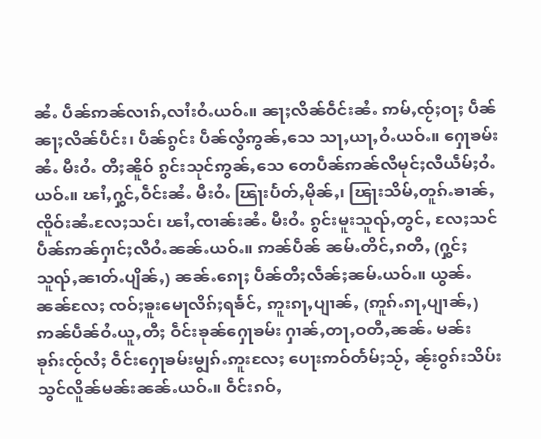ၼႆႉ ပဵၼ်ဢၼ်လၢၵ်ႇလၢႆးဝႆႉယဝ်ႉ။ ၼႃႈလိၼ်ဝဵင်းၼႆႉ ဢမ်ႇၸႂ်ႈဝႃႈ ပဵၼ်ၼႃႈလိၼ်ပဵင်း၊ ပဵၼ်ၵွင်း ပဵၼ်လွႆဢွၼ်ႇသေ သႃႇယႃႇဝႆႉယဝ်ႉ။ ႁေႃၶမ်းၼႆႉ မီးဝႆႉ တီႈၼိူဝ် ၵွင်းသုင်ဢွၼ်ႇသေ တေပဵၼ်ဢၼ်လီမုင်ႈလီယဵမ်ႈဝႆႉယဝ်ႉ။ ၽၢႆႇႁွင်ႇဝဵင်းၼႆႉ မီးဝႆႉ ၽြႃးပႅတ်ႇမိုၼ်ႇ၊ ၽြႃးသိမ်ႇတူၵ်ႉၶၢၼ်ႇ ၸိူဝ်းၼႆႉလႄႈသင်၊ ၽၢႆႇၸၢၼ်းၼႆႉ မီးဝႆႉ ၵွင်းမူးသူၺ်ႇတွင်ႇ လႄႈသင် ပဵၼ်ဢၼ်ႁၢင်ႈလီဝႆႉၼၼ်ႉယဝ်ႉ။ ဢၼ်ပဵၼ် ၼမ်ႉတိင်ႇၵတီႇ (ႁွင်ႈသူၺ်ႇၼၢတ်ႉပျိၼ်ႇ) ၼၼ်ႉၵေႃႈ ပဵၼ်တီႈလဵၼ်ႈၼမ်ႉယဝ်ႉ။ ယွၼ်ႉၼၼ်လႄႈ ၸဝ်ႈၶူးမေႃလိၵ်ႈရၶႅင်ႇ ဢူးၵႃႇပျၢၼ်ႇ (ဢူၵ်ႉၵႃႇပျၢၼ်ႇ) ဢၼ်ပဵၼ်ဝႆႉယူႇတီႈ ဝဵင်းၶုၼ်ႁေႃၶမ်း ႁၢၼ်ႇတႃႇဝတီႇၼၼ်ႉ မၼ်းၶုၵ်းၸႂ်လႆႈ ဝဵင်းႁေႃၶမ်းမျွၵ်ႉဢူးလႄႈ ပေႃးဢဝ်တႅမ်ႈသႂ်ႇ ၼႂ်းဝွၵ်းသိပ်းသွင်လိူၼ်မၼ်းၼၼ်ႉယဝ်ႉ။ ဝဵင်းၵဝ်ႇ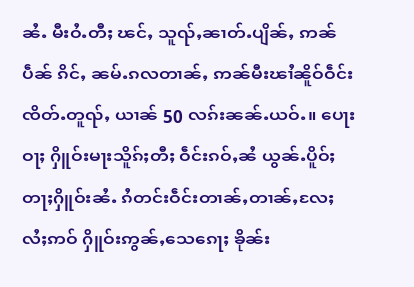ၼႆႉ မီးဝႆႉတီႈ ၽင်ႇ သူၺ်ႇၼၢတ်ႉပျိၼ်ႇ ဢၼ်ပဵၼ် ၵိင်ႇ ၼမ်ႉၵလတၢၼ်ႇ ဢၼ်မီးၽၢႆၼိူဝ်ဝဵင်းၸိတ်ႉတူၺ်ႇ ယၢၼ် 50 လၵ်းၼၼ်ႉယဝ်ႉ။ ပေႃးဝႃႈ ႁိူဝ်းမႃးသိူၵ်ႈတီႈ ဝဵင်းၵဝ်ႇၼႆ ယွၼ်ႉပိူဝ်ႈ တႃႈႁိူဝ်းၼႆႉ ၵႆတင်းဝဵင်းတၢၼ်ႇတၢၼ်ႇလႄႈ လႆႈဢဝ် ႁိူဝ်းဢွၼ်ႇသေၵေႃႈ ၶိုၼ်း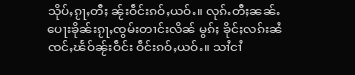သိုပ်ႇၵႂႃႇတီႈ ၼႂ်းဝဵင်းၵဝ်ႇယဝ်ႉ။ လုၵ်ႉတီႈၼၼ်ႉ ပေႃးၶိုၼ်းၵႂႃႇၸွမ်းတၢင်းလိၼ် မွၵ်ႈ ၶိုင်ႈလၵ်းၼႆ ၸင်ႇၽႅဝ်ၼႂ်းဝဵင်း ဝဵင်းၵဝ်ႇယဝ်ႉ။ သၢႆငၢႆ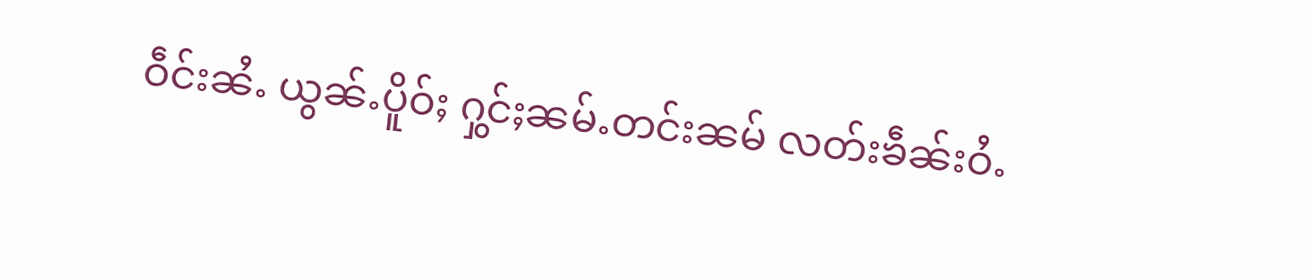ဝဵင်းၼႆႉ ယွၼ်ႉပိူဝ်ႈ ႁွင်ႈၼမ်ႉတင်းၼမ် လတ်းၶဵၼ်းဝႆႉ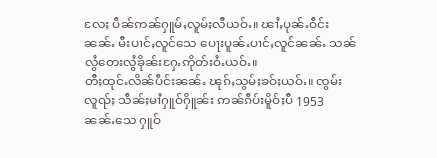လႄႈ ပဵၼ်ဢၼ်ႁူမ်ႇလူမ်ႈလီယဝ်ႉ။ ၽၢႆႇပုၼ်ႉဝဵင်းၼၼ်ႉ မီးပၢင်ႇလူင်သေ ပေႃးပူၼ်ႉပၢင်ႇလူင်ၼၼ်ႉ သၼ်လွႆတေးလွႆၶိုၼ်းႁႄႉဢိုတ်းဝႆႉယဝ်ႉ။
တီႈထုင်ႉလိၼ်ပဵင်းၼၼ်ႉ ၽုၵ်ႇသွမ်ႈၶဝ်ႈယဝ်ႉ။ ၸွမ်းလူၺ်ႈ သဵၼ်ႈမၢႆႁူဝ်ႁိူၼ်း ဢၼ်ၵဵပ်းမိူဝ်ႈပီ 1953 ၼၼ်ႉသေ ႁူဝ်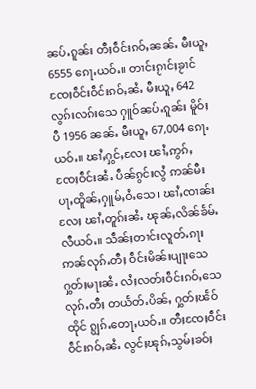ၼပ်ႉၵူၼ်း တီႈဝဵင်းၵဝ်ႇၼၼ်ႉ မီးယူႇ 6555 ၵေႃႉယဝ်ႉ။ တၢင်းၵႂၢင်ႈၶႂၢင် ၸႄႈဝဵင်းဝဵင်းၵဝ်ႇၼႆႉ မီးယူႇ 642 လွၵ်းလၵ်းသေ ႁူဝ်ၼပ်ႉၵူၼ်း မိူဝ်ႈပီ 1956 ၼၼ်ႉ မီးယူႇ 67,004 ၵေႃႉယဝ်ႉ။ ၽၢႆႇႁွင်ႇလႄႈ ၽၢႆႇဢွၵ်ႇ ၸႄႈဝဵင်းၼႆႉ ပဵၼ်ၵွင်းလွႆ ဢၼ်မီးပႃႇထိူၼ်ႇႁူမ်ႇဝႆႉသေ၊ ၽၢႆႇၸၢၼ်း လႄႈ ၽၢႆႇတူၵ်းၼႆႉ ၽုၼ်ႇလိၼ်ၶႅမ်ႉလီယဝ်ႉ။ သဵၼ်ႈတၢင်းလူတ်ႉၵႃး ဢၼ်လုၵ်ႉတီႈ ဝဵင်းမိၼ်းပျႃးသေ ႁွတ်ႈမႃးၼႆႉ လႆႈလတ်းဝဵင်းၵဝ်ႇသေ လုၵ်ႉတီႈ တယႅတ်ႉပိၼ်ႇ ႁွတ်ႈၽႅဝ်ထိုင် ၵျွၵ်ႉတေႃႇယဝ်ႉ။ တီႈၸႄႈဝဵင်းဝဵင်းၵဝ်ႇၼႆႉ လွင်ႈၽုၵ်ႇသွမ်ႈၶဝ်ႈ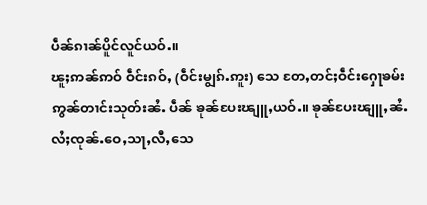ပဵၼ်ၵၢၼ်ပိူင်လူင်ယဝ်ႉ။
ၽူႈဢၼ်ဢဝ် ဝဵင်းၵဝ်ႇ (ဝဵင်းမျွၵ်ႉဢူး) သေ တႄႇတင်ႈဝဵင်းႁေႃၶမ်း ဢွၼ်တၢင်းသုတ်းၼႆႉ ပဵၼ် ၶုၼ်ပႄးၽျူႇယဝ်ႉ။ ၶုၼ်ပႄးၽျူႇၼႆႉ လႆႈၸုၼ်ႉဝေႇသႃႇလီႇသေ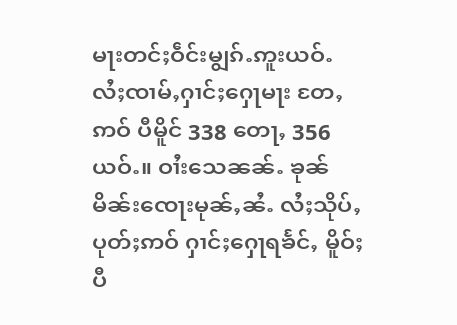မႃးတင်ႈဝဵင်းမျွၵ်ႉဢူးယဝ်ႉ လႆႈၸၢမ်ႇႁၢင်ႈႁေႃမႃး တႄႇဢဝ် ပီမိူင် 338 တေႃႇ 356 ယဝ်ႉ။ ဝၢႆးသေၼၼ်ႉ ၶုၼ်မိၼ်းၸေႃးမုၼ်ႇၼႆႉ လႆႈသိုပ်ႇပုတ်ႈဢဝ် ႁၢင်ႈႁေႃရၶႅင်ႇ မိူဝ်ႈ ပီ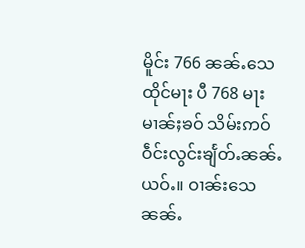မိူင်း 766 ၼၼ်ႉသေ ထိုင်မႃး ပီ 768 မႃး မၢၼ်ႈၶဝ် သိမ်းဢဝ် ဝဵင်းလွင်းၶျႅတ်ႉၼၼ်ႉယဝ်ႉ။ ဝၢၼ်းသေၼၼ်ႉ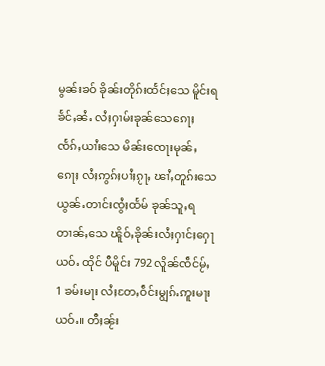မွၼ်းၶဝ် ၶိုၼ်းတိုၵ်းထႅင်ႈသေ မိူင်းရၶႅင်ႇၼႆႉ လႆႈႁၢမ်းၶုၼ်သေၵေႃႈ ၸႅၵ်ႇယၢႆးသေ မိၼ်းၸေႃးမုၼ်ႇၵေႃႈ လႆႈဢွၵ်ႈပၢႆႈၵႂႃႇ ၽၢႆႇတူၵ်းသေ ယွၼ်ႉတၢင်းၸွႆႈထႅမ် ၶုၼ်သူႇရတၢၼ်ႇသေ ၽိူဝ်ႇၶိုၼ်းလႆႈႁၢင်ႈႁေႃယဝ်ႉ ထိုင် ပီမိူင်း 792 လိူၼ်ၸဵင်မႂ်ႇ 1 ၶမ်းမႃး လႆႈတႄႇဝဵင်းမျွၵ်ႉဢူးမႃးယဝ်ႉ။ တီႈၼႂ်း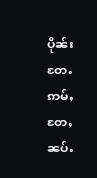ပိုၼ်းတႄႉ ဢမ်ႇတႄႇၼပ်ႉ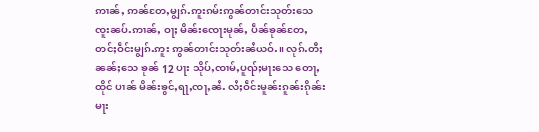ဢၢၼ်ႇ ဢၼ်တႄႇမျွၵ်ႉဢူးၵမ်းဢွၼ်တၢင်းသုတ်းသေ ၸူးၼပ်ႉဢၢၼ်ႇ ဝႃႈ မိၼ်းၸေႃးမုၼ်ႇ ပဵၼ်ၶုၼ်တႄႇတင်ႈဝဵင်းမျွၵ်ႉဢူး ဢွၼ်တၢင်းသုတ်းၼႆယဝ်ႉ။ လုၵ်ႉတီႈၼၼ်ႈသေ ၶုၼ် 12 ပႃး သိုပ်ႇၸၢမ်ႇပူၺ်ႈမႃးသေ တေႃႇထိုင် ပၢၼ် မိၼ်းၶွင်ႇရႃႇၸႃႇၼႆႉ လႆႈဝဵင်းမူၼ်းၵူၼ်းၵိုၼ်းမႃး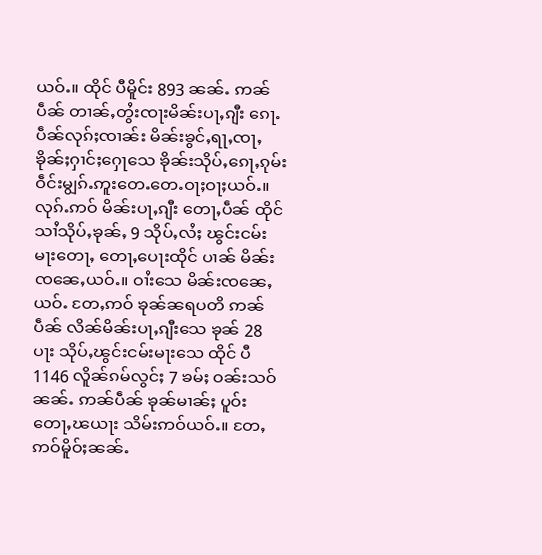ယဝ်ႉ။ ထိုင် ပီမိူင်း 893 ၼၼ်ႉ ဢၼ်ပဵၼ် တၢၼ်ႇတွႆးၸႃးမိၼ်းပႃႇၵျီး ၵေႃႉပဵၼ်လုၵ်ႈၸၢၼ်း မိၼ်းၶွင်ႇရႃႇၸႃႇ ၶိုၼ်ႈႁၢင်ႈႁေႃသေ ၶိုၼ်းသိုပ်ႇၵေႃႇၵုမ်း ဝဵင်းမျွၵ်ႉဢူးတေႉတေႉဝႃႈဝႃႈယဝ်ႉ။ လုၵ်ႉဢဝ် မိၼ်းပႃႇၵျီး တေႃႇပဵၼ် ထိုင် သၢႆသိုပ်ႇၶုၼ်ႇ 9 သိုပ်ႇလႆႈ ၽွင်းငမ်းမႃးတေႃႇ တေႃႇပေႃးထိုင် ပၢၼ် မိၼ်းၸၼေႇယဝ်ႉ။ ဝၢႆးသေ မိၼ်းၸၼေႇယဝ်ႉ တႄႇဢဝ် ၶုၼ်ၼရပတိ ဢၼ်ပဵၼ် လိၼ်မိၼ်းပႃႇၵျီးသေ ၶုၼ် 28 ပႃး သိုပ်ႇၽွင်းငမ်းမႃးသေ ထိုင် ပီ 1146 လိူၼ်ၵမ်လွင်ႈ 7 ၶမ်ႈ ဝၼ်းသဝ်ၼၼ်ႉ ဢၼ်ပဵၼ် ၶုၼ်မၢၼ်ႈ ပူဝ်းတေႃႇၽယႃး သိမ်းဢဝ်ယဝ်ႉ။ တႄႇဢဝ်မိူဝ်ႈၼၼ်ႉ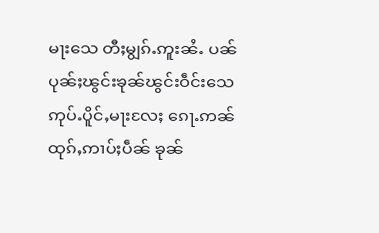မႃးသေ တီႈမျွၵ်ႉဢူးၼႆႉ ပၼ်ပုၼ်ႈၽွင်းၶုၼ်ၽွင်းဝဵင်းသေ ဢုပ်ႉပိူင်ႇမႃးလႄႈ ၵေႃႉဢၼ်ထုၵ်ႇဢၢပ်ႈပဵၼ် ၶုၼ်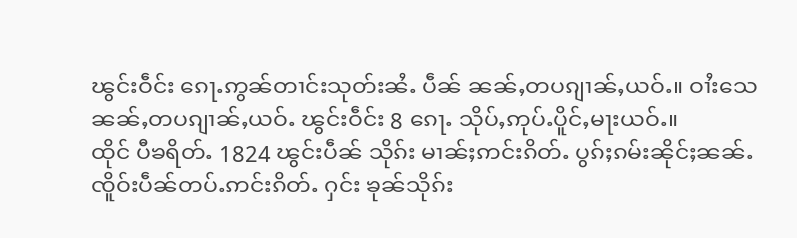ၽွင်းဝဵင်း ၵေႃႉဢွၼ်တၢင်းသုတ်းၼႆႉ ပဵၼ် ၼၼ်ႇတပၵျၢၼ်ႇယဝ်ႉ။ ဝၢႆးသေၼၼ်ႇတပၵျၢၼ်ႇယဝ်ႉ ၽွင်းဝဵင်း 8 ၵေႃႉ သိုပ်ႇဢုပ်ႉပိူင်ႇမႃးယဝ်ႉ။
ထိုင် ပီၶရိတ်ႉ 1824 ၽွင်းပဵၼ် သိုၵ်း မၢၼ်ႈဢင်းၵိတ်ႉ ပွၵ်ႈၵမ်းၼိုင်ႈၼၼ်ႉ ၸိူဝ်းပဵၼ်တပ်ႉဢင်းၵိတ်ႉ ႁင်း ၶုၼ်သိုၵ်း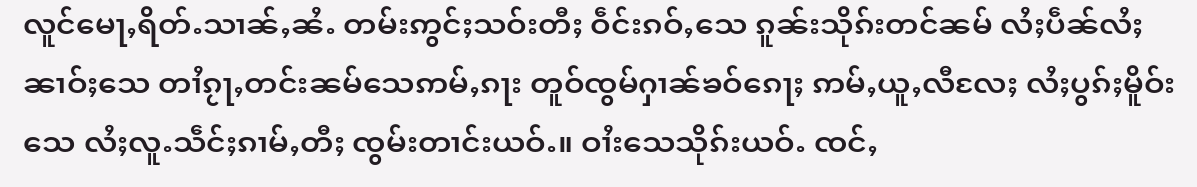လူင်မေႃႇရိတ်ႉသၢၼ်ႇၼႆႉ တမ်းဢွင်ႈသဝ်းတီႈ ဝဵင်းၵဝ်ႇသေ ၵူၼ်းသိုၵ်းတင်ၼမ် လႆႈပဵၼ်လႆႈၼၢဝ်ႈသေ တၢႆၵႂႃႇတင်းၼမ်သေဢမ်ႇၵႃး တူဝ်ၸွမ်ႁၢၼ်ၶဝ်ၵေႃႈ ဢမ်ႇယူႇလီလႄႈ လႆႈပွၵ်ႈမိူဝ်းသေ လႆႈလူႉသဵင်ႈၵၢမ်ႇတီႈ ၸွမ်းတၢင်းယဝ်ႉ။ ဝၢႆးသေသိုၵ်းယဝ်ႉ ၸင်ႇ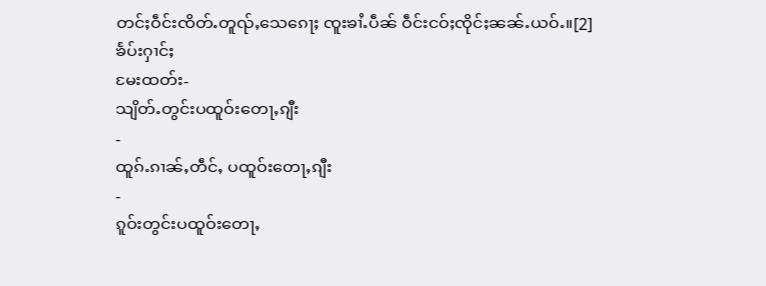တင်ႈဝဵင်းၸိတ်ႉတူၺ်ႇသေၵေႃႈ ၸူးၶၢႆႉပဵၼ် ဝဵင်းငဝ်ႈၸိုင်ႈၼၼ်ႉယဝ်ႉ။[2]
ၶႅပ်းႁၢင်ႈ
မႄးထတ်း-
သျိတ်ႉတွင်းပထူဝ်းတေႃႇၵျီး
-
ထူၵ်ႉၵၢၼ်ႇတဵင်ႇ ပထူဝ်းတေႃႇၵျီး
-
ၵူဝ်းတွင်းပထူဝ်းတေႃႇ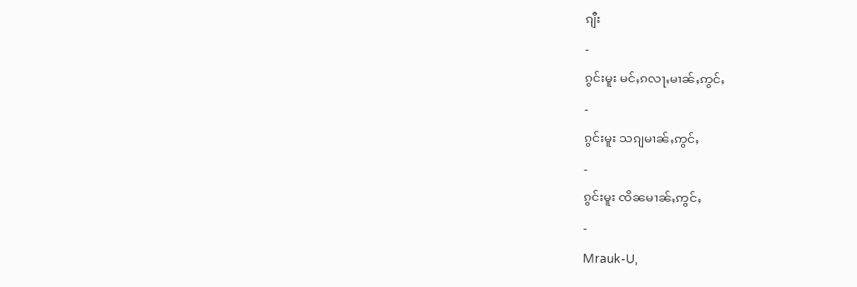ၵျီး
-
ၵွင်းမူး မင်ႇၵလႃႇမၢၼ်ႇဢွင်ႇ
-
ၵွင်းမူး သၵျမၢၼ်ႇဢွင်ႇ
-
ၵွင်းမူး ၸိၼမၢၼ်ႇဢွင်ႇ
-
Mrauk-U,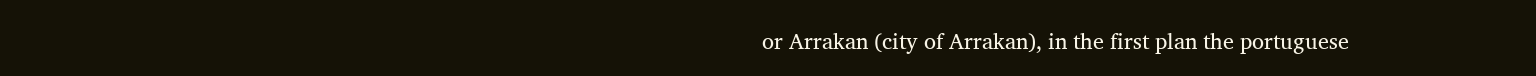or Arrakan (city of Arrakan), in the first plan the portuguese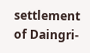settlement of Daingri-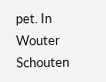pet. In Wouter Schouten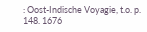: Oost-Indische Voyagie, t.o. p. 148. 1676